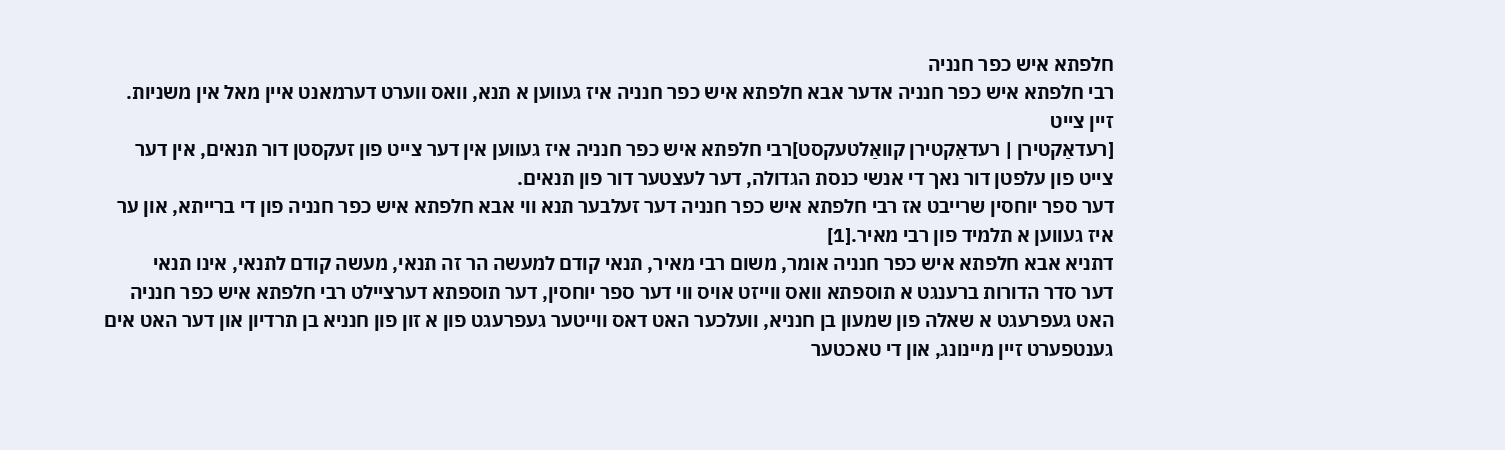חלפתא איש כפר חנניה
רבי חלפתא איש כפר חנניה אדער אבא חלפתא איש כפר חנניה איז געווען א תנא, וואס ווערט דערמאנט איין מאל אין משניות.
זיין צייט
[רעדאַקטירן | רעדאַקטירן קוואַלטעקסט]רבי חלפתא איש כפר חנניה איז געווען אין דער צייט פון זעקסטן דור תנאים, אין דער צייט פון עלפטן דור נאך די אנשי כנסת הגדולה, דער לעצטער דור פון תנאים.
דער ספר יוחסין שרייבט אז רבי חלפתא איש כפר חנניה דער זעלבער תנא ווי אבא חלפתא איש כפר חנניה פון די ברייתא, און ער איז געווען א תלמיד פון רבי מאיר.[1]
דתניא אבא חלפתא איש כפר חנניה אומר, משום רבי מאיר, תנאי קודם למעשה הר זה תנאי, מעשה קודם לתנאי, אינו תנאי
דער סדר הדורות ברענגט א תוספתא וואס ווייזט אויס ווי דער ספר יוחסין, דער תוספתא דערציילט רבי חלפתא איש כפר חנניה האט געפרעגט א שאלה פון שמעון בן חנניא, וועלכער האט דאס ווייטער געפרעגט פון א זון פון חנניא בן תרדיון און דער האט אים גענטפערט זיין מיינונג, און די טאכטער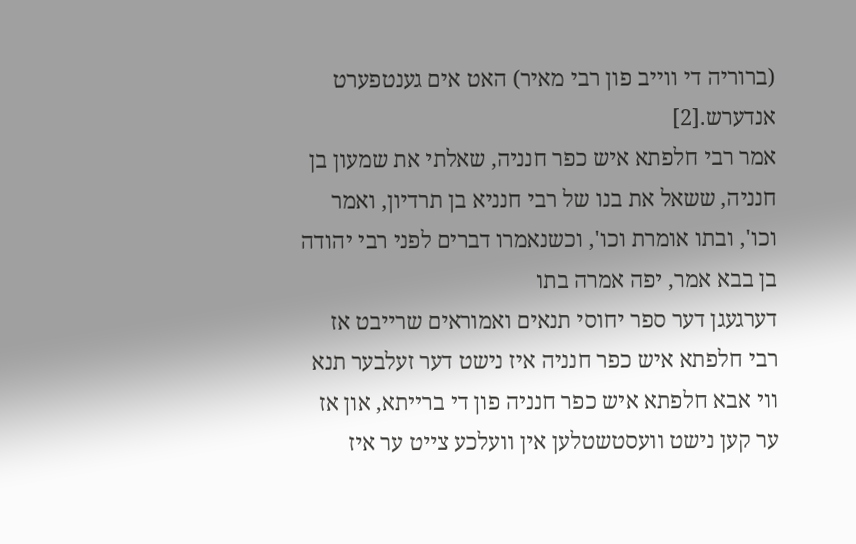(ברוריה די ווייב פון רבי מאיר) האט אים גענטפערט אנדערש.[2]
אמר רבי חלפתא איש כפר חנניה, שאלתי את שמעון בן חנניה, ששאל את בנו של רבי חנניא בן תרדיון, ואמר וכו', ובתו אומרת וכו', וכשנאמרו דברים לפני רבי יהודה בן בבא אמר, יפה אמרה בתו
דערגעגן דער ספר יחוסי תנאים ואמוראים שרייבט אז רבי חלפתא איש כפר חנניה איז נישט דער זעלבער תנא ווי אבא חלפתא איש כפר חנניה פון די ברייתא, און אז ער קען נישט וועסטשטלען אין וועלכע צייט ער איז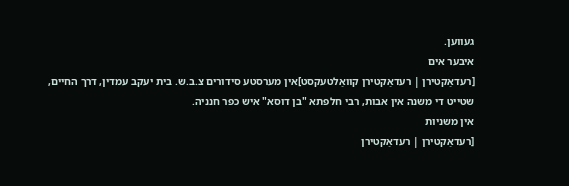געווען.
איבער אים
[רעדאַקטירן | רעדאַקטירן קוואַלטעקסט]אין מערסטע סידורים צ.ב.ש. בית יעקב עמדין, דרך החיים, שטייט די משנה אין אבות, רבי חלפתא "בן דוסא" איש כפר חנניה.
אין משניות
[רעדאַקטירן | רעדאַקטירן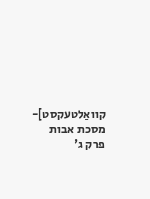קוואַלטעקסט]- מסכת אבות פרק ג'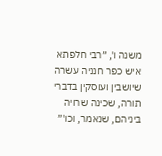משנה ו', ”רבי חלפתא איש כפר חנניה עשרה שיושבין ועוסקין בדברי תורה, שכינה שרויה ביניהם, שנאמר, וכו'”